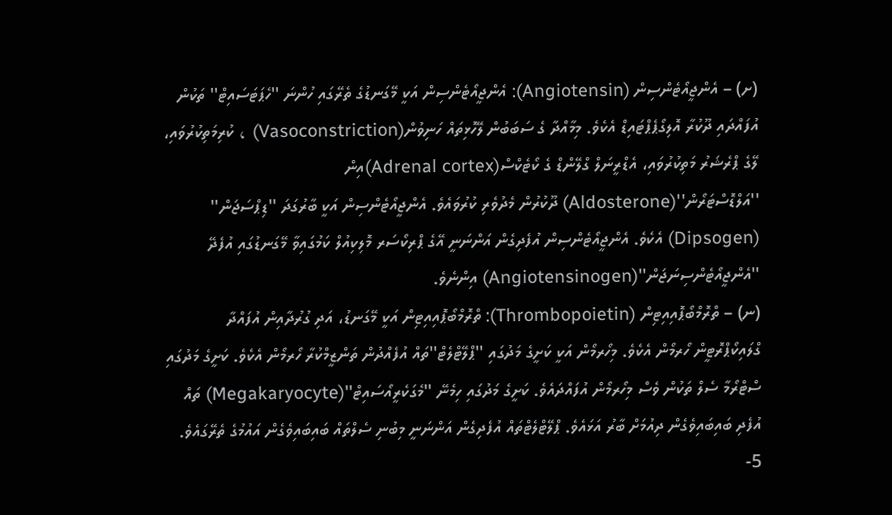(ށ) – އެންޖީއޯޓެންސިން (Angiotensin): އެންޖީއޯޓެންސިން އަކީ މޭގަނޑުގެ ތެރޭގައި ހުންނަ ''ހެޕަޓަސައިޓް'' ތަކުން އުފައްދައި ދޫކުރާ އޮލިގޯޕެޕްޓައިޑް އެކެވެ. މިމާއްދާ ގެ ސަބަބުން ލޭހޮޅިތައް ހަނިވުން(Vasoconstriction) ، ކުރިމަތިކުރުވައި، ލޭގެ ޕްރެޝަރު މަތިކުރުވައި، އެޑްރީނަލް ގްލޭންޑް ގެ ކޯޓެކްސް(Adrenal cortex)އިން ''އަލްޑޮސްޓަރޯން''(Aldosterone) ދޫކުރުން މެދުވެރި ކުރުވައެވެ. އެންޖީއޯޓެންސިން އަކީ ބާރުގަދަ ''ޑިޕްސަޖަން'' (Dipsogen) އެކެވެ. އެންޖީއޯޓެންސިން އުފެދިގެން އަންނަނީ އޭގެ ޕްރިކޯސަރ މޮލިކިއުލް ކަމުގައިވާ މޭގަނޑުގައި އުފެދޭ ''އެންޖީއޯޓެންސިނަޖަން''(Angiotensinogen) އިންނެވެ.
(ނ) – ތްރޮމްބޯޕޮއިއިޓިން (Thrombopoietin): ތްރޮމްބޯޕޮއިއިޓިން އަކީ މޭގަނޑު، އަދި ގުރުދާއިން އުފައްދާ ގްލައިކޯޕްރޮޓީން ހޯރމޯން އެކެވެ. މިހޯރމޯން އަކީ ކަށީގެ މަދުގައި ''ޕްލޭޓްލެޓް''ތައް އުފެއްދުން ތަންޒީމްކުރާ ހޯރމޯން އެކެވެ. ކަށީގެ މަދުގައި ސްޓްރޯމާ ސެލް ތަކުން ވެސް މިހޯރމޯން އުފައްދައެވެ. ކަށީގެ މަދުގައި ހިމެނޭ ''މެގަކެރީއޯސައިޓް''(Megakaryocyte) ތައް އުފެދި ބައިބައިވެގެން ދިއުމަށް ބާރު އަޅައެވެ. ޕްލޭޓްލެޓްތައް އުފެދިގެން އަންނަނީ މިބުނި ސެލްތައް ބައިބައިވެގެން އައުމުގެ ތެރޭގައެވެ.
5-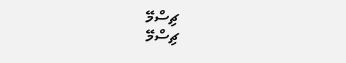ޗިސްމޭ
ޗިސްމޭ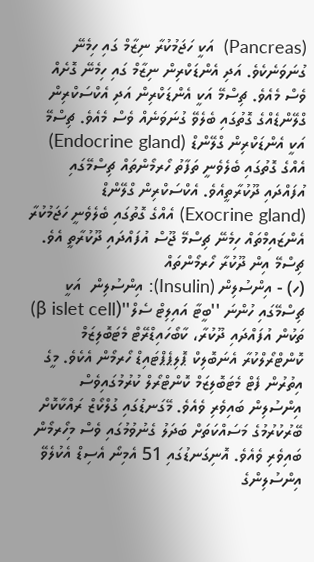(Pancreas)  އަކީ ހަޖަމުކުރާ ނިޒާމް ގައި ހިމެނޭ ގުނަވަނެކެވެ. އަދި އެންޑަކްރިން ނިޒާމް ގައި ހިމެނޭ ގޮށެއް ވެސް މެއެވެ. ޗިސްމޭ އަކީ އެންޑަކްރިން އަދި އެކްސަކްރިން ގްލޭންޑެއްގެ ގޮތުގައި ބެލެވޭ ގުނަވަނެއް ވެސް މެއެވެ. ޗިސްމޭ އަކީ އެންޑަކްރިން ގްލޭންޑް (Endocrine gland) އެއްގެ ގޮތުގައި ބެލެވެނީ ތަފާތު ހޯރމޯންތައް ޗިސްމޭގައި އުފައްދައި ދޫކުރާތީއެވެ. އެކްސަކްރިން ގްލޭންޑް (Exocrine gland) އެއްގެ ގޮތުގައި ބެލެވެނީ ހަޖަމުކުރާ އެންޒައިމްތައް ހިމެނޭ ޗިސްމޭ ޖޫސް އުފައްދައި ދޫކުރާތީ އެވެ.
ޗިސްމޭ އިން ދޫކުރާ ހޯރމޯންތައް
(ހ) - އިންސުލިން (Insulin): އިންސުލިން  އަކީ  ޗިސްމޭގައި ހުންނަ ''ބީޓާ އައިލިޓް ސެލް''(β islet cell) ތަކުން އުފައްދައި ދޫކުރާ، ކާބޯހައިޑްރޭޓް މެޓަބޮލިޒަމް ކޮންޓްރޯލްކުރާ އެނަބޮލިކް ޕޮލިޕެޕްޓައިޑް ހޯރމޯން އެކެވެ. މީގެ އިތުރުން ފެޓް މެޓަބޮލިޒަމް ކޮންޓްރޯލް ކުރުމުގައިވެސް އިންސުލިން ބައިވެރި ވެއެވެ. މޭގަނޑުގައި ގުލްކޯޒް ރައްކާކޮށް ބޭރުކުރުމުގެ މަސައްކަތަށް ބަދަލު ގެނުވުމުގައި ވެސް މިހޯރމޯން ބައިވެރި ވެއެވެ. އޮނިގަނޑުގައި 51 އެމިނޯ އެސިޑް އެކުލެވޭ އިންސުލިންގެ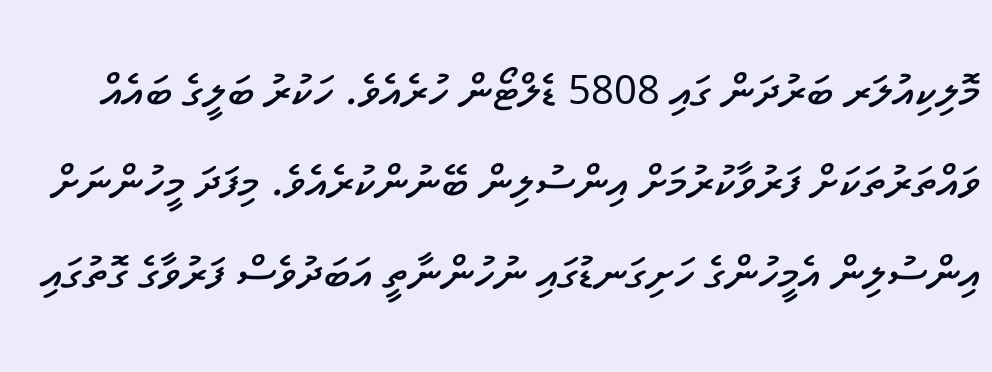މޮލިކިއުލަރ ބަރުދަން ގައި 5808 ޑެލްޓޯން ހުރެއެވެ. ހަކުރު ބަލީގެ ބައެއް ވައްތަރުތަކަށް ފަރުވާކުރުމަށް އިންސުލިން ބޭނުންކުރެއެވެ. މިފަދަ މީހުންނަށް އިންސުލިން އެމީހުންގެ ހަށިގަނޑުގައި ނުހުންނާތީ އަބަދުވެސް ފަރުވާގެ ގޮތުގައި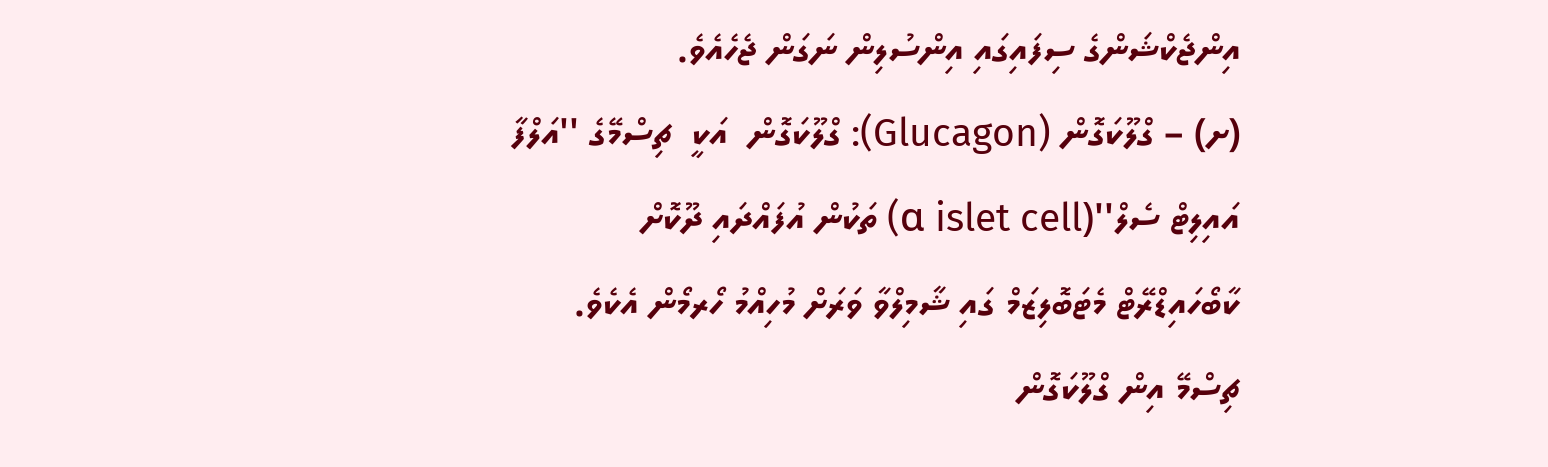އިންޖެކްޝަންގެ ސިފައިގައި އިންސުލިން ނަގަން ޖެހެއެވެ.
(ށ) – ގްލޫކަގޮން (Glucagon): ގްލޫކަގޮން  އަކީ  ޗިސްމޭގެ ''އަލްފާ އައިލިޓް ސެލް''(α islet cell) ތަކުން އުފައްދައި ދޫކޮށް ކާބޯހައިޑްރޭޓް މެޓަބޮލިޒަމް ގައި ޝާމިލްވާ ވަރަށް މުހިއްމު ހޯރމޯން އެކެވެ. ޗިސްމޭ އިން ގްލޫކަގޮން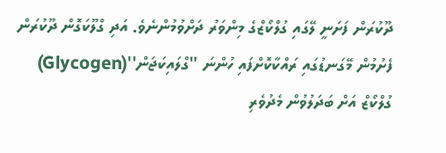ދޫކުރަން ފަށަނީ ލޭގައި ގުލްކޯޒްގެ މިންވަރު ދަށްވުމުންނެވެ. އަދި ގްލޫކަގޮން ދޫކުރަން ފެށުމުން މޭގަނޑުގައި ރައްކާކޮށްފައި ހުންނަ ''ގްލައިކަޖަން''(Glycogen)  ގުލްކޯޒް އަށް ބަދަލުވުން މެދުވެރި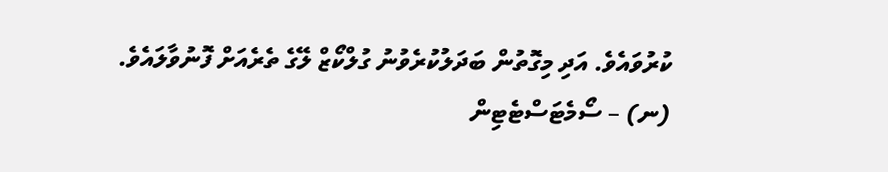ކުރުވައެވެ. އަދި މިގޮތުން ބަދަލުކުރެވުނު ގުލްކޯޒް ލޭގެ ތެރެއަށް ފޮނުވާލައެވެ.
(ނ) – ސޯމެޓަސްޓެޓިން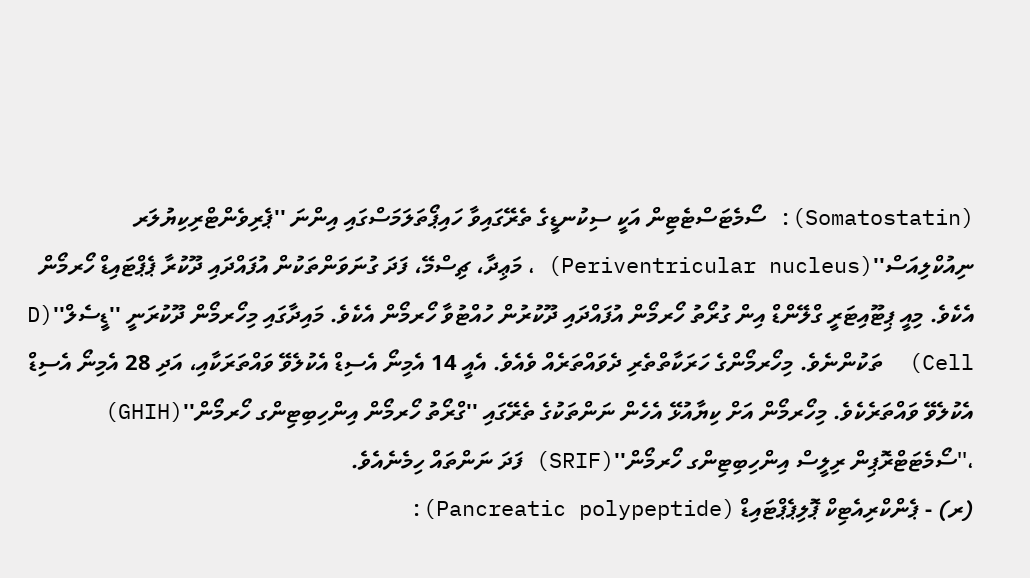(Somatostatin): ސޯމެޓަސްޓެޓިން އަކީ ސިކުނޑީގެ ތެރޭގައިވާ ހައިޕޯތަލަމަސްގައި އިންނަ ''ޕެރިވެންޓްރިކިޔުލަރ ނިއުކްލިއަސް''(Periventricular nucleus) ، މަޢިދާ، ޗިސްމޭ، ފަދަ ގުނަވަންތަކުން އުފައްދައި ދޫކުރާ ޕެޕްޓައިޑް ހޯރމޯން އެކެވެ. މިއީ ޕިޓޫއިޓަރީ ގްލޭންޑް އިން ގުރޯތު ހޯރމޯން އުފައްދައި ދޫކުރުން ހުއްޓުވާ ހޯރމޯން އެކެވެ. މައިދާގައި މިހޯރމޯން ދޫކުރަނީ ''ޑީސެލް''(D Cell)  ތަކުންނެވެ. މިހޯރމޯންގެ ހަރަކާތްތެރި ދެވައްތަރެއް ވެއެވެ. އެއީ 14 އެމިނޯ އެސިޑް އެކުލެވޭ ވައްތަރަކާއި، އަދި 28 އެމިނޯ އެސިޑް އެކުލެވޭ ވައްތަރެކެވެ. މިހޯރމޯން އަށް ކިޔާއުޅޭ އެހެން ނަންތަކުގެ ތެރޭގައި ''ގްރޯތު ހޯރމޯން އިންހިބިޓިންގ ހޯރމޯން''(GHIH) ،''ސޯމެޓަޓްރޮޕިން ރިލީސް އިންހިބިޓިންގ ހޯރމޯން''(SRIF) ފަދަ ނަންތައް ހިމެނެއެވެ.
(ރ) - ޕެންކްރިއެޓިކް ޕޮލިޕެޕްޓައިޑް (Pancreatic polypeptide):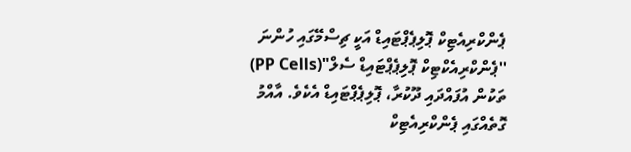ޕެންކްރިއެޓިކް ޕޮލިޕެޕްޓައިޑް އަކީ ޗިސްމޭގައި ހުންނަ ''ޕެންކްރިއެކްޓިކް ޕޮލިޕެޕްޓައިޑް ސެލް"(PP Cells) ތަކުން އުފައްދައި ދޫކުރާ، ޕޮލިޕެޕްޓައިޑް އެކެވެ. އާއްމު ގޮތެއްގައި ޕެންކްރިއެޓިކް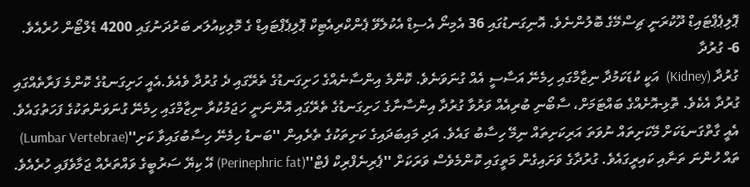ޕޮލިޕެޕްޓައިޑް ދޫކުރަނީ ޗިސްމޭގެ ބޮލުންނެވެ. އޮނިގަނޑުގައި 36 އެމިނޯ އެސިޑް އެކުލެވޭ ޕެންކްރިއެޓިކް ޕޮލިޕެޕްޓައިޑް ގެ މޮލިކިއުލަރ ބަރުދަނުގައި 4200 ޑެލްޓޯން ހުރެއެވެ.
6- ގުރުދާ
ގުރުދާ (Kidney)  އަކީ ކުޑަކަމުދާ ނިޒާމްގައި ހިމެނޭ އަސާސީ އެއް ގުނަވަނެވެ. ކޮންމެ އިންސާނެއްގެ ހަށިގަނޑުގެ ތެރޭގައި ދެ ގުރުދާ ވެއެވެ.އެއީ ހަށިގަނޑުގެ ކޮންމެ ފަރާތެއްގައި ގުރުދާ އެކެވެ. ތޮޅި-އޮށެއްގެ ބައްޓަމަށް، ސާބޯނި ބުރިއެއް ވަރުވާ ގުރުދާ އިންސާނާގެ ހަށިގަނޑުގެ ތެރޭގައި އޮންނަނީ ހަޖަމުކުރާ ނިޒާމްގައި ހިމެނޭ ގުނަވަންތަކުގެ ފަހަތުގައެވެ. އެއީ ގާތްގަނޑަކަށް މޭކަށިތައް ނުވަތަ އަރިކަށިތައް ނިމޭ ހިސާބު ގައެވެ. އަދި މައިބަދައިގެ ކަށިތަކުގެ ތެރެއިން ''ބަނޑު ހިމެނޭ ހިސާބުގައިވާ ކަށި''(Lumbar Vertebrae) ތައް ހުންނަ ތަނާއި ކައިރީގައެވެ. ގުރުދާގެ ވަށައިގެން މަތީގައި ކޮންމެވެސް ވަރަކަށް ''ޕެރިނެފްރިކް ފެޓް''(Perinephric fat) އޭ ކިޔޭ ސަރުބީގެ ވައްތަރެއް ޖަމާވެފައި ހުރެއެވެ.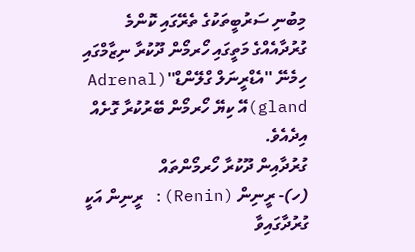މިބުނި ސަރުބީތަކުގެ ތެރޭގައި ކޮންމެ ގުރުދާއެއްގެ މަތީގައި ހޯރމޯން ދޫކުރާ ނިޒާމްގައި ހިމެނޭ ''އެޑްރީނަލް ގްލޭންޑް''(Adrenal gland)އޭ ކިޔޭ ހޯރމޯން ބޭރުކުރާ ގޮށެއް އިދެއެވެ.
ގުރުދާއިން ދޫކުރާ ހޯރމޯންތައް
(ހ)- ރީނިން (Renin): ރީނިން އަކީ ގުރުދާގައިވާ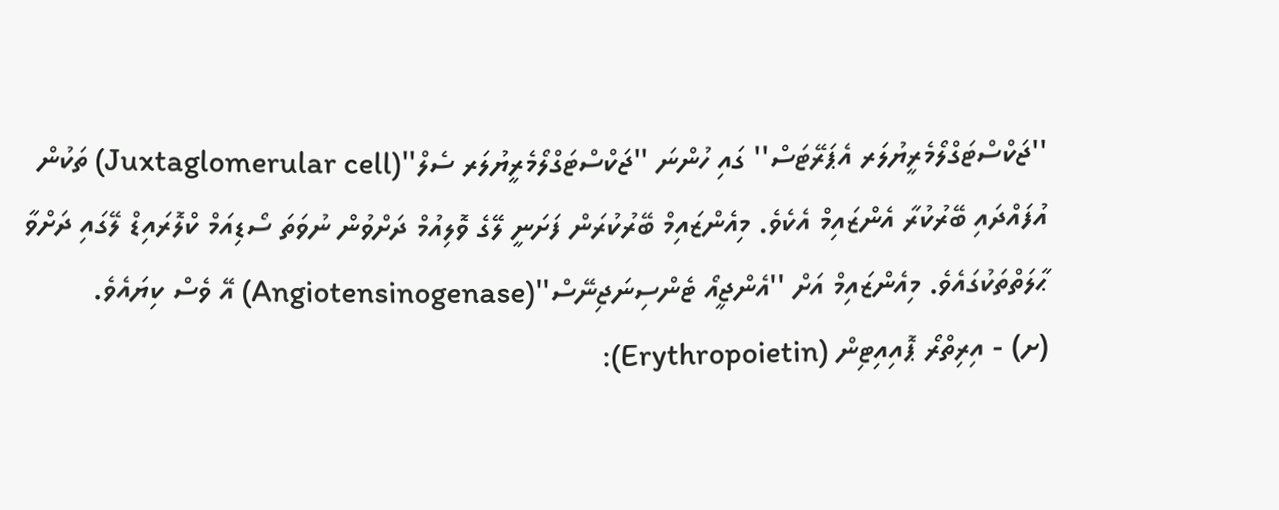''ޖަކްސްޓަގްލޯމެރީޔުލަރ އެޕަރޭޓަސް'' ގައި ހުންނަ ''ޖަކްސްޓަގްލޯމެރީޔުލަރ ސެލް''(Juxtaglomerular cell) ތަކުން އުފައްދައި ބޭރުކުރާ އެންޒައިމް އެކެވެ. މިއެންޒައިމް ބޭރުކުރަން ފަށަނީ ލޭގެ ވޮލިއުމް ދަށްވުން ނުވަތަ ސޯޑިއަމް ކްލޮރައިޑް ލޭގައި ދަށްވާ ޙާލަތްތަކުގައެވެ. މިއެންޒައިމް އަށް ''އެންޖީއޯ ޓެންސިނަޖިނޭސް''(Angiotensinogenase) އޭ ވެސް ކިޔައެވެ.
(ށ) - އިރިތްރޯ ޕޮއިއިޓިން (Erythropoietin):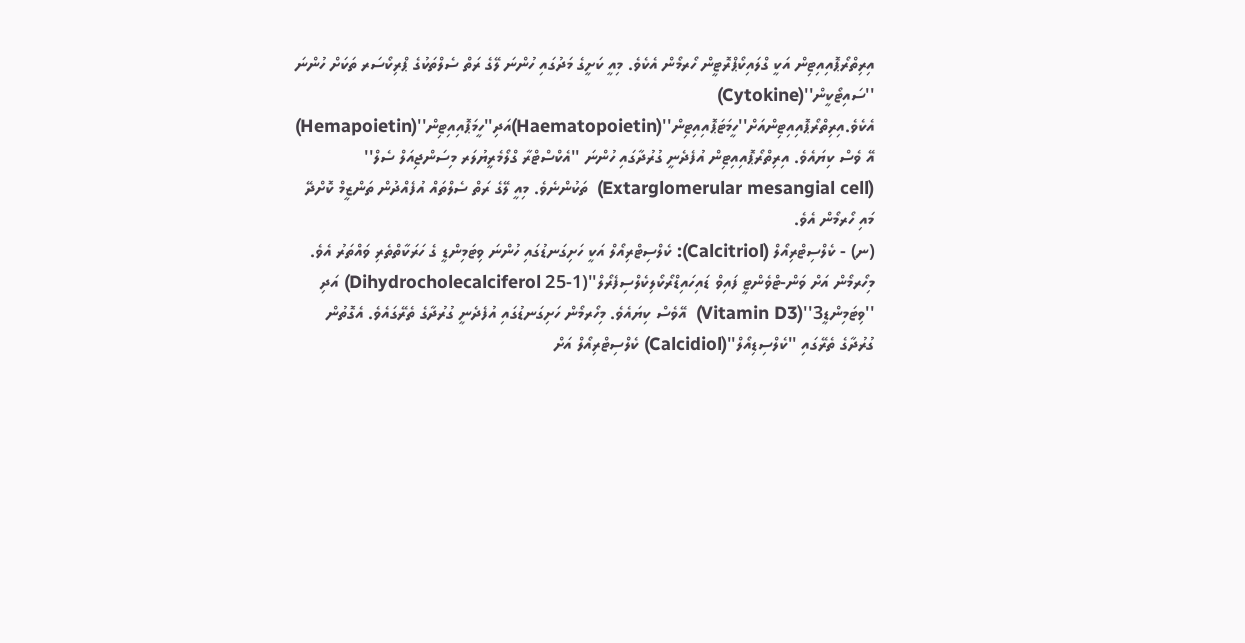އިރިތްރޯޕޮއިއިޓިން އަކީ ގްލައިކޯޕްރޮޓީން ހޯރމޯން އެކެވެ. މިއީ ކަށީގެ މަދުގައި ހުންނަ ލޭގެ ރަތް ސެލްތަކުގެ ޕްރިކޯސަރ ތަކަށް ހުންނަ ''ސައިޓޯކީން''(Cytokine)  އެކެވެ.އިރިތްރޯޕޮއިއިޓިންއަށް''ހީމަޓަޕޮއިއިޓިން''(Haematopoietin)އަދި''ހީމަޕޮއިއިޓިން''(Hemapoietin) އޭ ވެސް ކިޔައެވެ. އިރިތްރޯޕޮއިއިޓިން އުފެދެނީ ގުރުދާގައި ހުންނަ ''އެކްސްޓްރާ ގްލޯމެރީޔުލަރ މިސަންޖިއަލް ސެލް'' (Extarglomerular mesangial cell)  ތަކުންނެވެ. މިއީ ލޭގެ ރަތް ސެލްތައް އުފެއްދުން ތަންޒީމް ކޮށްދޭ މައި ހޯރމޯން އެވެ.
(ނ) - ކެލްސިޓްރިއޯލް (Calcitriol): ކެލްސިޓްރިއޯލް އަކީ ހަށިގަނޑުގައި ހުންނަ ވިޓަމިންޑީ ގެ ހަރަކާތްތެރި ވައްތަރު އެވެ. މިހޯރމޯން އަށް ވަން-ޓްވެންޓީ ފައިވް ޑައިހައިޑްރޯކޯލިކެލްސިފެރޯލް''(1-25 Dihydrocholecalciferol) އަދި ''ވިޓަމިންޑީ3''(Vitamin D3)  އޭވެސް ކިޔައެވެ. މިހޯރމޯން ހަށިގަނޑުގައި އުފެދެނީ ގުރުދާގެ ތެރޭގައެވެ. އެގޮތުން ގުރުދާގެ ތެރޭގައި ''ކެލްސިޑިއޯލް''(Calcidiol) ކެލްސިޓްރިއޯލް އަށް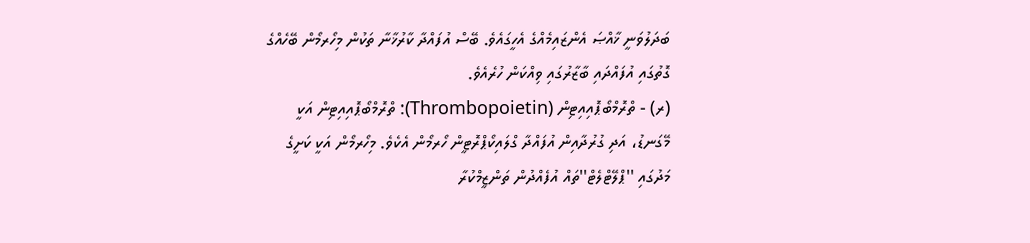ބަދަލުވަނީ ޚާއްޞަ އެންޒައިމެއްގެ އެހީގައެވެ. ބޭސް އުފައްދާ ކާރުޚާނާ ތަކުން މިހޯރމޯން ބޭހެއްގެ ގޮތުގައި އުފައްދައި ބާޒާރުގައި ވިއްކަން ހުރެއެވެ.
(ރ) - ތްރޮމްބޯޕޮއިއިޓިން (Thrombopoietin): ތްރޮމްބޯޕޮއިއިޓިން އަކީ މޭގަނޑު، އަދި ގުރުދާއިން އުފައްދާ ގްލައިކޯޕްރޮޓީން ހޯރމޯން އެކެވެ. މިހޯރމޯން އަކީ ކަށީގެ މަދުގައި ''ޕްލޭޓްލެޓް''ތައް އުފެއްދުން ތަންޒީމްކުރާ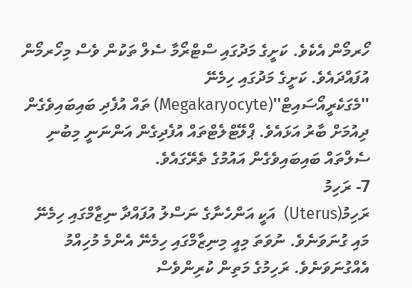ހޯރމޯން އެކެވެ. ކަށީގެ މަދުގައި ސްޓްރޯމާ ސެލް ތަކުން ވެސް މިހޯރމޯން އުފައްދައެވެ. ކަށީގެ މަދުގައި ހިމެނޭ ''މެގަކެރީއޯސައިޓް''(Megakaryocyte) ތައް އުފެދި ބައިބައިވެގެން ދިއުމަށް ބާރު އަޅައެވެ. ޕްލޭޓްލެޓްތައް އުފެދިގެން އަންނަނީ މިބުނި ސެލްތައް ބައިބައިވެގެން އައުމުގެ ތެރޭގައެވެ.
7- ރަހިމު
ރަހިމު(Uterus)  އަކީ އަންހެނާގެ ނަސްލު އުފައްދާ ނިޒާމްގައި ހިމެނޭ މައި ގުނަވަނެވެ. ނުވަތަ މިއީ މިނިޒާމްގައި ހިމެނޭ އެންމެ މުހިއްމު އެއްގުނަވަނެވެ. ރަހިމުގެ މަތިން ކުރިންވެސް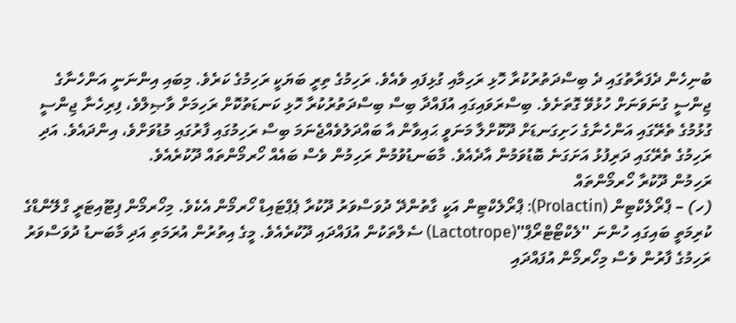ބުނިހެން ދެފަރާތުގައި ދެ ބިސްދަތުރުކުރާ ހޮޅި ރަހިމާއި ގުޅިފައި ވެއެވެ. ރަހިމުގެ ތިރީ ބަޔަކީ ރަހިމުގެ ކަރެވެ. މިބައި އިންނަނީ އަންހެނާގެ ޖިންސީ ގުނަވަނަށް ހުޅުވޭ ގޮތަށެވެ. ބިސްރަވައިގައި އުފައްދާ ބިސް ބިސްދަތުރުކުރާ ހޮޅި ކަނޑަތުކޮށް ރަހިމަށް ވާޞިލްވެ، ފިރިހެނާ ޖިންސީ ގުޅުމުގެ ތެރޭގައި އަންހެނާގެ ހަށިގަނޑަށް ދޫކޮށްލާ މަނަވީ ޙައިވާން އާ ބައްދަލުވެއްޖެނަމަ ބިސް ރަހިމުގައި ފާރުގައި މުޑުވަށްވެ، އިންދައެވެ. އަދި ރަހިމުގެ ތެރޭގައި ދަރިފުޅު އަށަގަނެ ބޮޑުވަމުން އާދެއެވެ. މާބަނޑުވުމުން ރަހިމުން ވެސް ބައެއް ހޯރމޯންތައް ދޫކުރެއެވެ.
ރަހިމުން ދޫކުރާ ހޯރމޯންތައް
(ހ) – ޕްރޯލެކްޓިން (Prolactin): ޕްރޯލެކްޓިން އަކީ ގާތުންދޭ ދުވަސްވަރު ދޫކުރާ ޕެޕްޓައިޑް ހޯރމޯން އެކެވެ. މިހޯރމޯން ޕިޓޫއިޓަރީ ގްލޭންޑްގެ ކުރިމަތީ ބައިގައި ހުންނަ ''ލެކްޓޯޓްރޯޕް''(Lactotrope) ސެލްތަކުން އުފައްދައި ދޫކުރެއެވެ. މީގެ އިތުރުން އުރަމަތި އަދި މާބަނޑު ދުވަސްވަރު ރަހިމުގެ ފާރުން ވެސް މިހޯރމޯން އުފައްދައި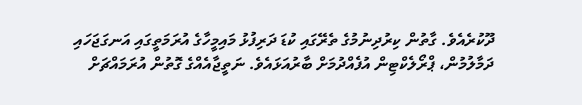ދޫކުރެއެވެ. ގާތުން ކިރުދިނުމުގެ ތެރޭގައި ކުޑަ ދަރިފުޅު މައިމީހާގެ އުރަމަތީގައި އަނގަޖަހައި ދަމާލުމުން، ޕްރޯލެކްޓިން އުފެއްދުމަށް ބާރުއަޅައެވެ. ނަތީޖާއެއްގެ ގޮތުން އުރަމައްޗަށް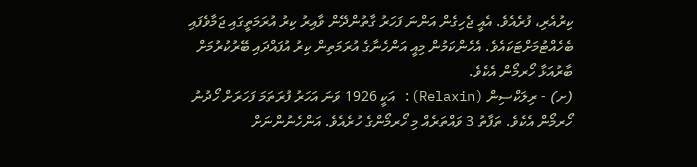ކިރުއެރި، ފުރެއެވެ. އެއީ ޖެހިގެން އަންނަ ފަހަރު ގާތުންދޭން ވާއިރު ކިރު އުރަމަތީގައި ޖަމާވެފައި ބެހެއްޓުމަށްޓަކައެވެ. އެހެންކަމުން މިއީ އަންހެނާގެ އުރަމަތިން ކިރު އުފައްދައި ބޭރުކުރުމަށް ބާރުއަޅާ ހޯރމޯން އެކެވެ.
(ށ) - ރިލަކްސިން (Relaxin): އަކީ 1926 ވަނަ އަހަރު ފުރަތަމަ ފަހަރަށް ހޯދުނު ހޯރމޯން އެކެވެ. ތަފާތު 3 ވައްތަރެއް މި ހޯރމޯންގެ ހުރެއެވެ. އަންހެނުންނަށް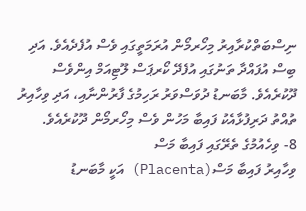ނިސްބަތްކުރާއިރު މިހޯރމޯން އުރަމަތީގައި ވެސް އުފެދެއެވެ. އަދި ބިސް އުފައްދާ ތަނުގައި އުފެދޭ ކޯރޕަސް ލޫޓިއަމް އިންވެސް ދޫކުރެއެވެ. މާބަނޑު ދުވަސްވަރު ރަހިމުގެ ފާރުންނާއި، އަދި ވިހާއިރު ތުއްތު ދަރިފުޅާއެކު ފައިބާ މަހުން ވެސް މިހޯރމޯން ދޫކުރެއެވެ.
8- ވިހެއުމުގެ ތެރޭގައި ފައިބާ މަސް
ވިހާއިރު ފައިބާ މަސް(Placenta) އަކީ މާބަނޑު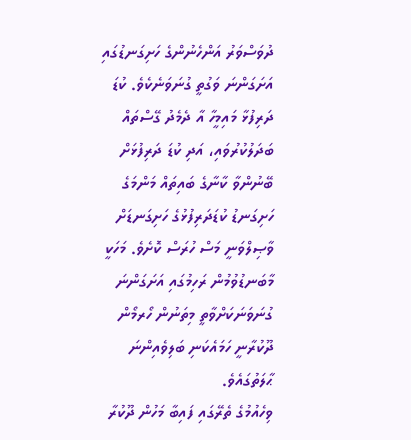ދުވަސްވަރު އަންހެނުންގެ ހަށިގަނޑުގައި އަށަގަންނަ ވަގުތީ ގުނަވަނެކެވެ. ކުޑަ ދަރިފުޅާ މައިމީހާ އާ ދެމެދު ގޭސްތައް ބަދަލުކުރުވައި، އަދި ކުޑަ ދަރިފުޅަށް ބޭނުންވާ ކާނާގެ ބައިތައް މަންމަގެ ހަށިގަނޑު ކުޑަދަރިފުޅުގެ ހަށިގަނޑަށް ވާޞިލްވަނީ މަސް ހުރަސް ކޮށެވެ. މަހަކީ މާބަނޑުވުމުން ރަހިމުގައި އަށަގަންނަ ގުނަވަނަކަށްވާތީ މިތަނުން ހޯރމޯން ދޫކުރާނީ ހަމައެކަނި ބަލިވެއިންނަ ޙާލަތުގައެވެ.
ވިހެއުމުގެ ތެރޭގައި ފައިބާ މަހުން ދޫކުރާ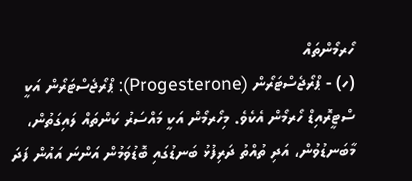ހޯރމޯންތައް
(ހ) - ޕްރޯޖެސްޓަރޯން (Progesterone): ޕްރޯޖެސްޓަރޯން އަކީ ސްޓީރޮއިޑް ހޯރމޯން އެކެވެ. މިހޯރމޯން އަކީ މައްސަރު ކަންތައް ލައިގަތުން، މާބަނޑުވުން، އަދި ތުއްތު ދަރިފުޅު ބަނޑުގައި ބޮޑުވަމުން އަންނަ އައުން ފަދަ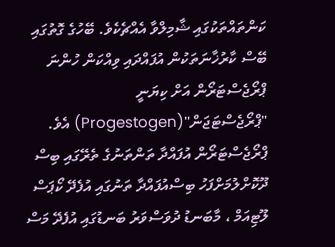ކަންތައްތަކުގައި ޝާމިލްވާ އެއްޗެކެވެ. ބޭހުގެ ގޮތުގައި ބޭސް ކާރުޚާނަތަކުން އުފައްދައި ވިއްކަން ހުންނަ ޕްރޯޖެސްޓަރޯން އަށް ކިޔަނީ "ޕްރޯޖެސްޓަޖަން"(Progestogen) އެވެ.
ޕްރޯޖެސްޓަރޯން އުފައްދާ ތަންތަނުގެ ތެރޭގައި ބިސް ދޫކޮށްލުމަށްފަހު ބިސްއުފައްދާ ތަނުގައި އުފެދޭ ކޯޕަސް ލޫޓިއަމް ، މާބަނޑު ދުވަސްވަރު ބަނޑުގައި އުފެދޭ މަސް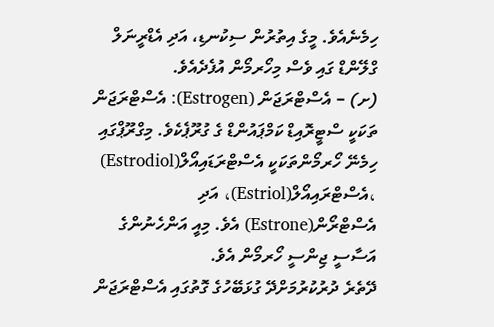ހިމެނެއެވެ. މީގެ އިތުރުން ސިކުނޑި، އަދި އެޑްރީނަލް ގްލޭންޑް ގައި ވެސް މިހޯރމޯން އުފެދެއެވެ.
(ށ) – އެސްޓްރަޖަން (Estrogen): އެސްޓްރަޖަން ތަކަކީ ސްޓީރޮއިޑް ކަމްޕައުންޑް ގެ ގުރޫޕެކެވެ. މިގްރޫޕްގައި ހިމެނޭ ހޯރމޯންތަކަކީ އެސްޓްރަޑައިއޯލް(Estrodiol) ،އެސްޓްރައިއޯލް(Estriol)، އަދި އެސްޓްރޯން(Estrone) އެވެ. މިއީ އަންހެނުންގެ އަސާސީ ޖިންސީ ހޯރމޯން އެވެ.
ދޭތެރެ ދުރުކުރުމަށްދޭ ގުޅަބޭހުގެ ގޮތުގައި އެސްޓްރަޖަން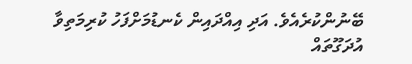ބޭނުންކުރެއެވެ. އަދި އިއްދައިން ކެނޑުމަށްފަހު ކުރިމަތިވާ އުދަގޫތައް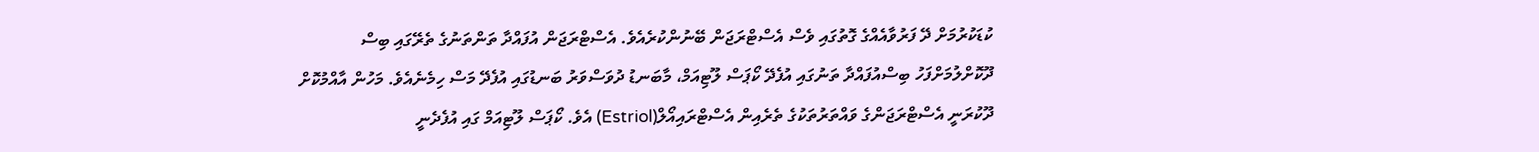ކުޑަކުރުމަށް ދޭ ފަރުވާއެއްގެ ގޮތުގައި ވެސް އެސްޓްރަޖަން ބޭނުންކުރެއެވެ. އެސްޓްރަޖަން އުފައްދާ ތަންތަނުގެ ތެރޭގައި ބިސް ދޫކޮށްލުމަށްފަހު ބިސްއުފައްދާ ތަނުގައި އުފެދޭ ކޯޕަސް ލޫޓިއަމް، މާބަނޑު ދުވަސްވަރު ބަނޑުގައި އުފެދޭ މަސް ހިމެނެއެވެ. މަހުން އާއްމުކޮށް ދޫކުރަނީ އެސްޓްރަޖަންގެ ވައްތަރުތަކުގެ ތެރެއިން އެސްޓްރައިއޯލް(Estriol) އެވެ. ކޯޕަސް ލޫޓިއަމް ގައި އުފެދެނީ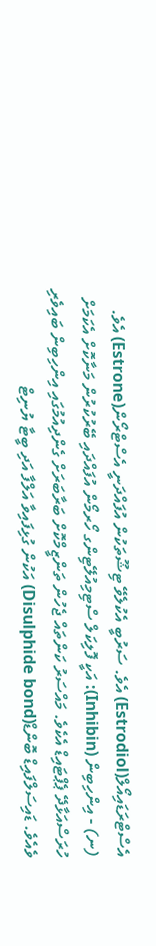އެސްޓްރަޑައިއޯލް(Estrodiol) އެވެ. ސަރުބީ އެކުލެވޭ ޓިޝޫތަކުން އުފައްދަނީ އެސްޓްރޯން(Estrone) އެވެ.
(ނ) - އިންހިބިން (Inhibin): އަކީ ފޮލިކަލް ސްޓިމިއުލޭޓިންގ ހޯރމޯން އުފައްދައި ބޭރުކުރުން މަނާކޮށް އެކަމަށް ހުރަސްއަޅާދޭ ޕެޕްޓައިޑް އެކެވެ. މައްސަރު ކަންތައް ޖެހުން ތަންޒީމްކޮށް ބަރާބަރަށް ގެންދިއުމުގައި އިންހިބިން ބައިވެރި ވެއެވެ. ޑައިސަލްފައިޑް ބޮންޑް(Disulphide bond) އަކުން ގުޅިފައިވާ އަލްފާ އަދި ބީޓާ ޔުނިޓް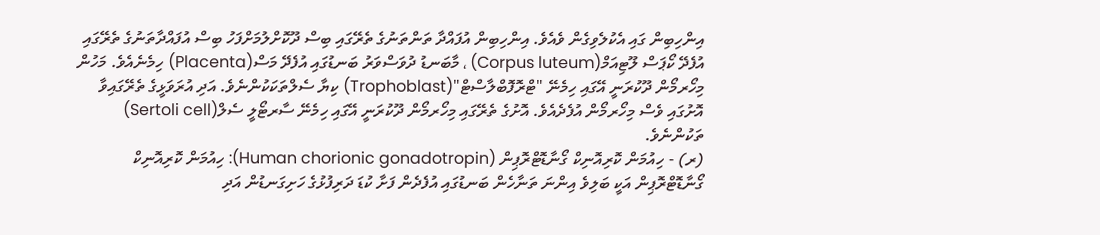އިންހިބިން ގައި އެކުލެވިގެން ވެއެވެ. އިންހިބިން އުފައްދާ ތަންތަނުގެ ތެރޭގައި ބިސް ދޫކޮށްލުމަށްފަހު ބިސް އުފައްދާތަނުގެ ތެރޭގައި އުފެދޭ ކޯޕަސް ލޫޓިއަމް(Corpus luteum) ، މާބަނޑު ދުވަސްވަރު ބަނޑުގައި އުފެދޭ މަސް(Placenta) ހިމެނެއެވެ. މަހުން މިހޯރމޯން ދޫކުރަނީ އޭގައި ހިމެނޭ "ޓްރޮފޮބްލާސްޓް"(Trophoblast) ކިޔާ ސެލްތަކަކުންނެވެ. އަދި އުރަވަޅީގެ ތެރޭގައިވާ އޮށުގައި ވެސް މިހޯރމޯން އުފެދެއެވެ. އޮށުގެ ތެރޭގައި މިހޯރމޯން ދޫކުރަނީ އޭގައި ހިމެނޭ ސާރޓޯލީ ސެލް(Sertoli cell) ތަކުންނެވެ.
(ރ) - ހިއުމަން ކޮރިއޮނިކް ގޯނާޑޮޓްރޮޕިން (Human chorionic gonadotropin): ހިއުމަން ކޮރިއޮނިކް ގޯނާޑޮޓްރޮޕިން އަކީ ބަލިވެ އިންނަ ތަނާހެން ބަނޑުގައި އުފެދެން ފަށާ ކުޑަ ދަރިފުޅުގެ ހަށިގަނޑުން އަދި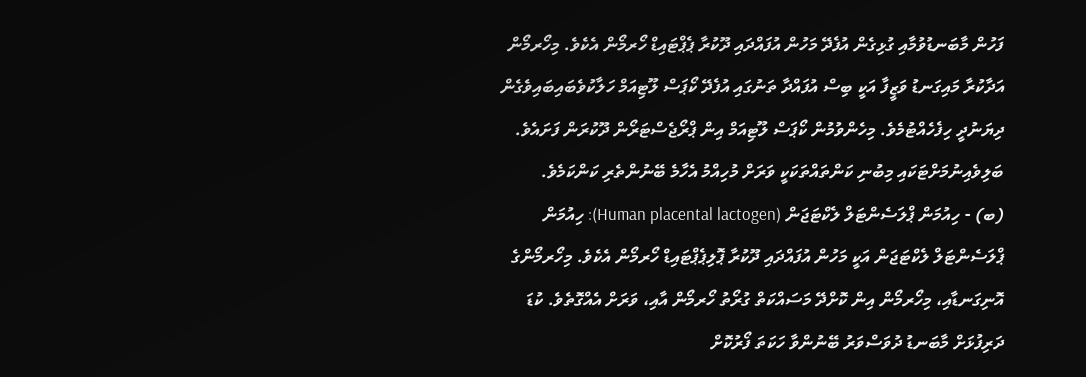ފަހުން މާބަނޑުވުމާއި ގުޅިގެން އުފެދޭ މަހުން އުފައްދައި ދޫކުރާ ޕެޕްޓައިޑް ހޯރމޯން އެކެވެ. މިހޯރމޯން އަދާކުރާ މައިގަނޑު ވަޒީފާ އަކީ ބިސް އުފައްދާ ތަނުގައި އުފެދޭ ކޯޕަސް ލޫޓިއަމް ހަލާކުވެބައިބައިވެގެން ދިޔަނުދީ ހިފެހެއްޓުމެވެ. މިހެންވުމުން ކޯޕަސް ލޫޓިއަމް އިން ޕްރޯޖެސްޓަރޯން ދޫކުރަން ފަށައެވެ. ބަލިވެއިނުމަށްޓަކައި މިބުނި ކަންތައްތަކަކީ ވަރަށް މުހިއްމު އެހާމެ ބޭނުންތެރި ކަންކަމެވެ.
(ބ) - ހިއުމަން ޕްލަސެންޓަލް ލެކްޓަޖަން (Human placental lactogen): ހިއުމަން ޕްލަސެންޓަލް ލެކްޓަޖަން އަކީ މަހުން އުފައްދައި ދޫކުރާ ޕޮލިޕެޕްޓައިޑް ހޯރމޯން އެކެވެ. މިހޯރމޯންގެ އޮނިގަނޑާއި، މިހޯރމޯން އިން ކޮށްދޭ މަސައްކަތް ގުރޯތު ހޯރމޯން އާއި، ވަރަށް އެއްގޮތެވެ. ކުޑަ ދަރިފުޅަށް މާބަނޑު ދުވަސްވަރު ބޭނުންވާ ހަކަތަ ފޯރުކޮށް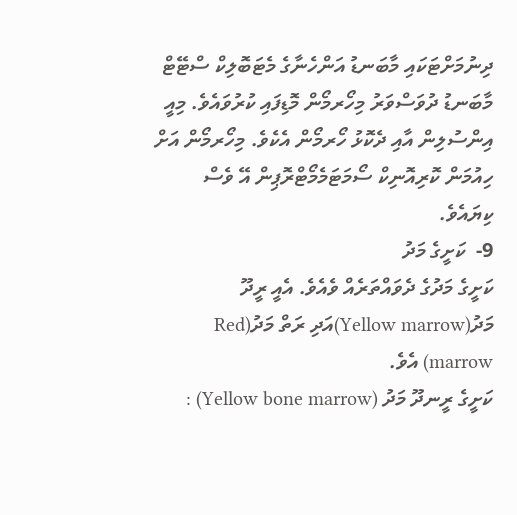ދިނުމަށްޓަކައި މާބަނޑު އަންހެނާގެ މެޓަބޮލިކް ސްޓޭޓް މާބަނޑު ދުވަސްވަރު މިހޯރމޯން މޮޑިފައި ކުރުވައެވެ. މިއީ އިންސުލިން އާއި ދެކޮޅު ހޯރމޯން އެކެވެ. މިހޯރމޯން އަށް ހިއުމަން ކޮރިއޮނިކް ސޯމަޓަމެމޯޓްރޮޕިން އޭ ވެސް ކިޔައެވެ.
9-  ކަށީގެ މަދު
ކަށީގެ މަދުގެ ދެވައްތަރެއް ވެއެވެ. އެއީ ރީދޫ މަދު(Yellow marrow)އަދި ރަތް މަދު(Red marrow) އެވެ.
ކަށީގެ ރީނދޫ މަދު (Yellow bone marrow) :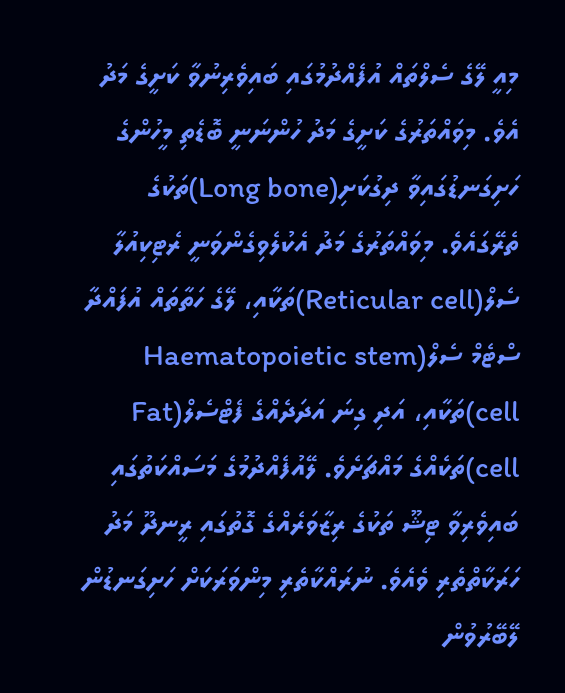މިއީ ލޭގެ ސެލްތައް އުފެއްދުމުގައި ބައިވެރިނުވާ ކަށީގެ މަދު އެވެ. މިވައްތަރުގެ ކަށީގެ މަދު ހުންނަނީ ބޮޑެތި މީހުންގެ ހަށިގަނޑުގައިވާ ދިގުކަށި(Long bone)ތަކުގެ ތެރޭގައެވެ. މިވައްތަރުގެ މަދު އެކުލެވިގެންވަނީ ރެޓިކިއުލާ ސެލް(Reticular cell)ތަކާއި، ލޭގެ ހަތާތައް އުފައްދާ ސްޓެމް ސެލް(Haematopoietic stem cell)ތަކާއި، އަދި ގިނަ އަދަދެއްގެ ފެޓްސެލް(Fat cell)ތަކެއްގެ މައްޗަށެވެ. ލޭއުފެއްދުމުގެ މަސައްކަތުގައި ބައިވެރިވާ ޓިޝޫ ތަކުގެ ރިޒާވަރެއްގެ ގޮތުގައި ރީނދޫ މަދު ހަރަކާތްތެރި ވެއެވެ. ނުރައްކާތެރި މިންވަރަކަށް ހަށިގަނޑުން ލޭބޭރުވުން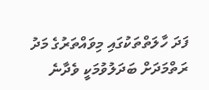ފަދަ ހާލަތްތަކުގައި މިވައްތަރުގެ މަދު ރަތްމަދަށް ބަދަލުވުމަކީ ވެދާނެ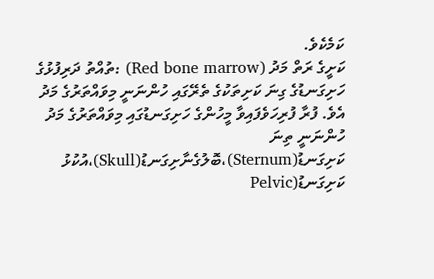ކަމެކެވެ.
ކަށީގެ ރަތް މަދު (Red bone marrow) :ތުއްތު ދަރިފުޅުގެ ހަށިގަނޑުގެ ގިނަ ކަށިތަކުގެ ތެރޭގައި ހުންނަނީ މިވައްތަރުގެ މަދު އެވެ. ފުރާ ފުރިހަވެފައިވާ މީހުންގެ ހަށިގަނޑުގައި މިވައްތަރުގެ މަދު ހުންނަނީ ތިނަ ކަށިގަނޑު(Sternum)،ބޮލުގެނާށިގަނޑު(Skull)،އުކުޅު ކަށިގަނޑު(Pelvic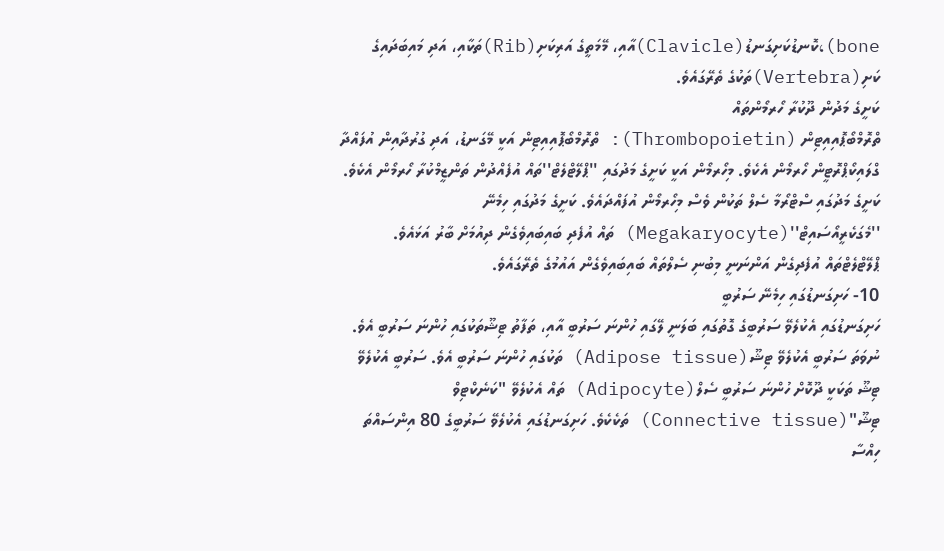bone)،ކޮނޑުކަށިގަނޑު(Clavicle)އާއި، މޭމަތީގެ އަރިކަށި(Rib)ތަކާއި، އަދި މައިބަދައިގެ ކަށި(Vertebra)ތަކުގެ ތެރޭގައެވެ.
ކަށީގެ މަދުން ދޫކުރާ ހޯރމޯންތައް
ތްރޮމްބޯޕޮއިއިޓިން (Thrombopoietin): ތްރޮމްބޯޕޮއިއިޓިން އަކީ މޭގަނޑު، އަދި ގުރުދާއިން އުފައްދާ ގްލައިކޯޕްރޮޓީން ހޯރމޯން އެކެވެ. މިހޯރމޯން އަކީ ކަށީގެ މަދުގައި ''ޕްލޭޓްލެޓް''ތައް އުފެއްދުން ތަންޒީމްކުރާ ހޯރމޯން އެކެވެ. ކަށީގެ މަދުގައި ސްޓްރޯމާ ސެލް ތަކުން ވެސް މިހޯރމޯން އުފައްދައެވެ. ކަށީގެ މަދުގައި ހިމެނޭ ''މެގަކެރީއޯސައިޓް''(Megakaryocyte) ތައް އުފެދި ބައިބައިވެގެން ދިއުމަށް ބާރު އަޅައެވެ. ޕްލޭޓްލެޓްތައް އުފެދިގެން އަންނަނީ މިބުނި ސެލްތައް ބައިބައިވެގެން އައުމުގެ ތެރޭގައެވެ.
10- ހަށިގަނޑުގައި ހިމެނޭ ސަރުބީ
ހަށިގަނޑުގައި އެކުލެވޭ ސަރުބީގެ ގޮތުގައި ބަލަނީ ލޭގައި ހުންނަ ސަރުބީ އާއި، ތަފާތު ޓިޝޫތަކުގައި ހުންނަ ސަރުބީ އެވެ. ނުވަތަ ސަރުބީ އެކުލެވޭ ޓިޝޫ(Adipose tissue) ތަކުގައި ހުންނަ ސަރުބީ އެވެ. ސަރުބީ އެކުލެވޭ ޓިޝޫ ތަކަކީ ދޫކޮށް ހުންނަ ސަރުބީ ސެލް(Adipocyte) ތައް އެކުލެވޭ "ކަނެކްޓިވް ޓިޝޫ"(Connective tissue) ތަކެކެވެ. ހަށިގަނޑުގައި އެކުލެވޭ ސަރުބީގެ 80 އިންސައްތަ ހިއްސާ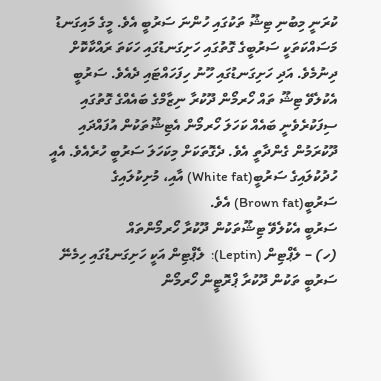ކުރަނީ މިބުނި ޓިޝޫ ތަކުގައި ހުންނަ ސަރުބީ އެވެ. މީގެ މައިގަނޑު މަސައްކަތަކީ ސަރުބީގެ ގޮތުގައި ހަށިގަނޑުގައި ހަކަތަ ރައްކާކޮށް ދިނުމެވެ. އަދި ހަށިގަނޑުގައި ހޫނު ހިފަހައްޓައި ދެއެވެ. ސަރުބީ އެކުލެވޭ ޓިޝޫ ތައް ހޯރމޯން ދޫކުރާ ނިޒާމްގެ ބައެއްގެ ގޮތުގައި ސިފަކުރެވެނީ ބައެއް ކަހަލަ ހޯރމޯން އެޓިޝޫތަކުން އުފައްދައި ދޫކުރަމުން ގެންދާތީ އެވެ. ދެގޮތަކަށް މިކަހަލަ ސަރުބީ ހުރެއެވެ. އެއީ ހުދުކުލައިގެ ސަރުބީ(White fat) އާއި، މުށިކުލައިގެ ސަރުބީ(Brown fat) އެވެ.
ސަރުބީ އެކުލެވޭ ޓިޝޫތަކުން ދޫކުރާ ހޯރމޯންތައް
(ހ) – ލެޕްޓިން (Leptin):  ލެޕްޓިން އަކީ ހަށިގަނޑުގައި ހިމެނޭ ސަރުބީ ތަކުން ދޫކުރާ ޕްރޮޓީން ހޯރމޯން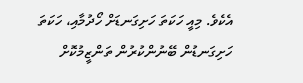އެކެވެ. މިއީ ހަކަތަ ހަށިގަނޑަށް ހޯދުމާއި، ހަކަތަ ހަށިގަނޑުން ބޭނުންކުރުން ތަންޒީމުކޮށް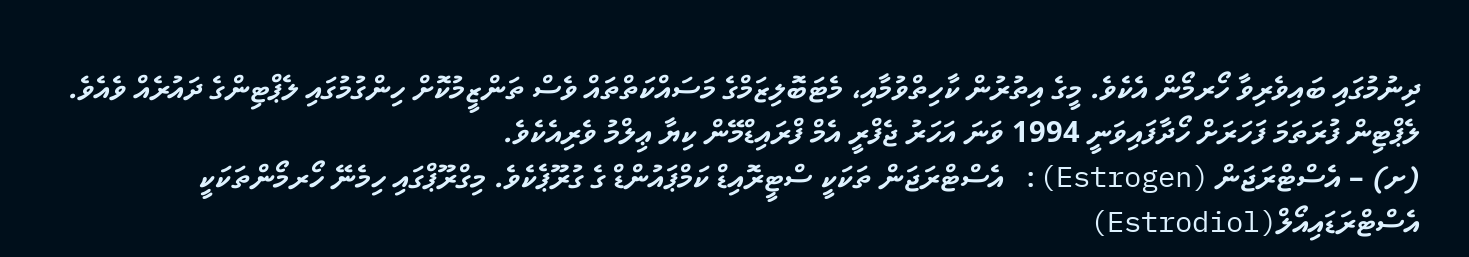ދިނުމުގައި ބައިވެރިވާ ހޯރމޯން އެކެވެ. މީގެ އިތުރުން ކާހިތްވުމާއި، މެޓަބޮލިޒަމްގެ މަސައްކަތްތައް ވެސް ތަންޒީމުކޮށް ހިންގުމުގައި ލެޕްޓިންގެ ދައުރެއް ވެއެވެ.  ލެޕްޓިން ފުރަތަމަ ފަހަރަށް ހޯދާފައިވަނީ 1994 ވަނަ އަހަރު ޖެފްރީ އެމް ފްރައިޑްމޭން ކިޔާ ޢިލްމު ވެރިއެކެވެ.
(ށ) – އެސްޓްރަޖަން (Estrogen): އެސްޓްރަޖަން ތަކަކީ ސްޓީރޮއިޑް ކަމްޕައުންޑް ގެ ގުރޫޕެކެވެ. މިގްރޫޕްގައި ހިމެނޭ ހޯރމޯންތަކަކީ އެސްޓްރަޑައިއޯލް(Estrodiol)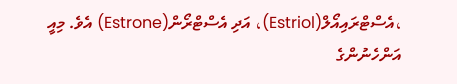،އެސްޓްރައިއޯލް(Estriol)، އަދި އެސްޓްރޯން(Estrone) އެވެ. މިއީ އަންހެނުންގެ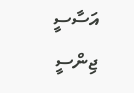އަސާސީ ޖިންސީ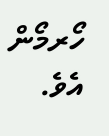ހޯރމޯން އެވެ.